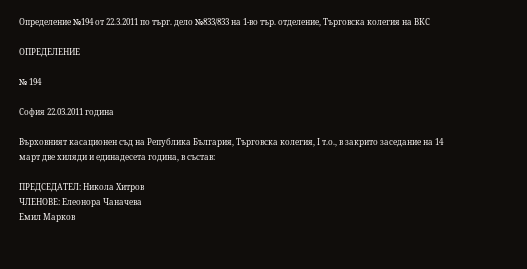Определение №194 от 22.3.2011 по търг. дело №833/833 на 1-во тър. отделение, Търговска колегия на ВКС

ОПРЕДЕЛЕНИЕ

№ 194

София 22.03.2011 година

Върховният касационен съд на Република България, Търговска колегия, І т.о., в закрито заседание на 14 март две хиляди и единадесета година, в състав:

ПРЕДСЕДАТЕЛ: Никола Хитров
ЧЛЕНОВЕ: Елеонора Чаначева
Емил Марков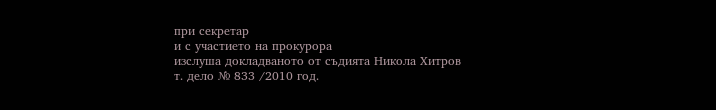при секретар
и с участието на прокурора
изслуша докладваното от съдията Никола Хитров
т. дело № 833 /2010 год.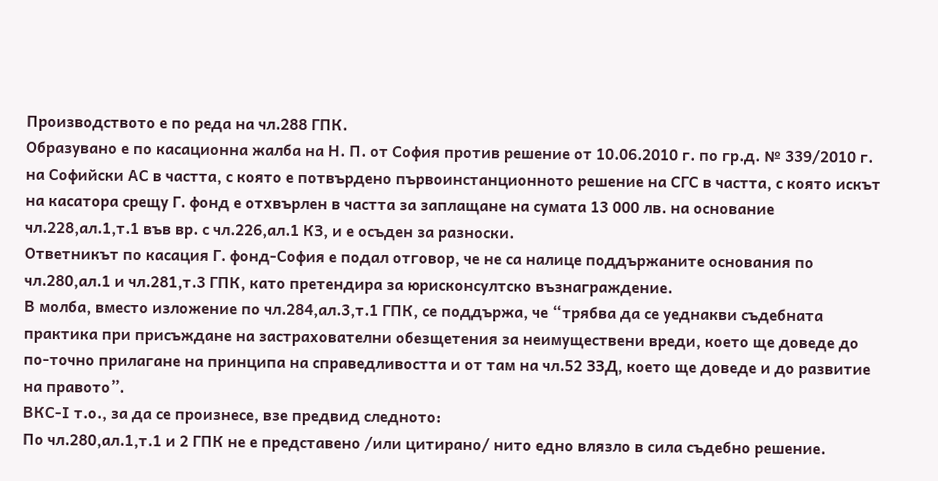Производството е по реда на чл.288 ГПК.
Образувано е по касационна жалба на Н. П. от София против решение от 10.06.2010 г. по гр.д. № 339/2010 г. на Софийски АС в частта, с която е потвърдено първоинстанционното решение на СГС в частта, с която искът на касатора срещу Г. фонд е отхвърлен в частта за заплащане на сумата 13 000 лв. на основание чл.228,ал.1,т.1 във вр. с чл.226,ал.1 КЗ, и е осъден за разноски.
Ответникът по касация Г. фонд-София е подал отговор, че не са налице поддържаните основания по чл.280,ал.1 и чл.281,т.3 ГПК, като претендира за юрисконсултско възнаграждение.
В молба, вместо изложение по чл.284,ал.3,т.1 ГПК, се поддържа, че “трябва да се уеднакви съдебната практика при присъждане на застрахователни обезщетения за неимуществени вреди, което ще доведе до по-точно прилагане на принципа на справедливостта и от там на чл.52 ЗЗД, което ще доведе и до развитие на правото”.
ВКС-І т.о., за да се произнесе, взе предвид следното:
По чл.280,ал.1,т.1 и 2 ГПК не е представено /или цитирано/ нито едно влязло в сила съдебно решение.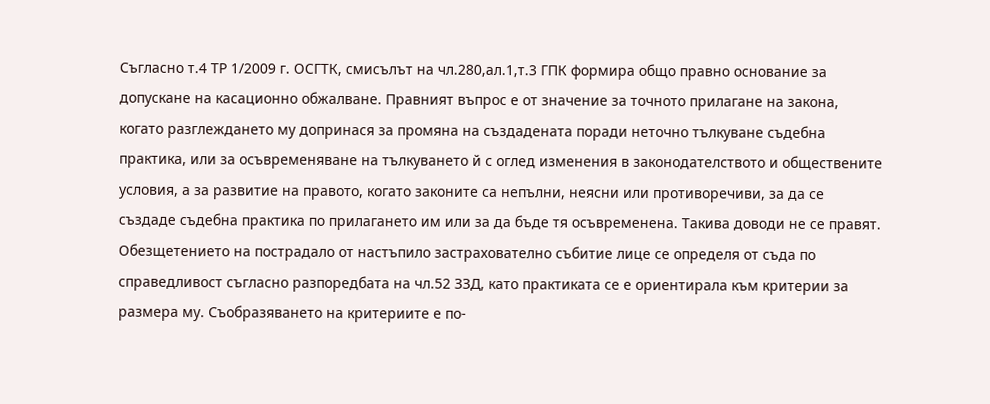Съгласно т.4 ТР 1/2009 г. ОСГТК, смисълът на чл.280,ал.1,т.3 ГПК формира общо правно основание за допускане на касационно обжалване. Правният въпрос е от значение за точното прилагане на закона, когато разглеждането му допринася за промяна на създадената поради неточно тълкуване съдебна практика, или за осъвременяване на тълкуването й с оглед изменения в законодателството и обществените условия, а за развитие на правото, когато законите са непълни, неясни или противоречиви, за да се създаде съдебна практика по прилагането им или за да бъде тя осъвременена. Такива доводи не се правят.
Обезщетението на пострадало от настъпило застрахователно събитие лице се определя от съда по справедливост съгласно разпоредбата на чл.52 ЗЗД, като практиката се е ориентирала към критерии за размера му. Съобразяването на критериите е по-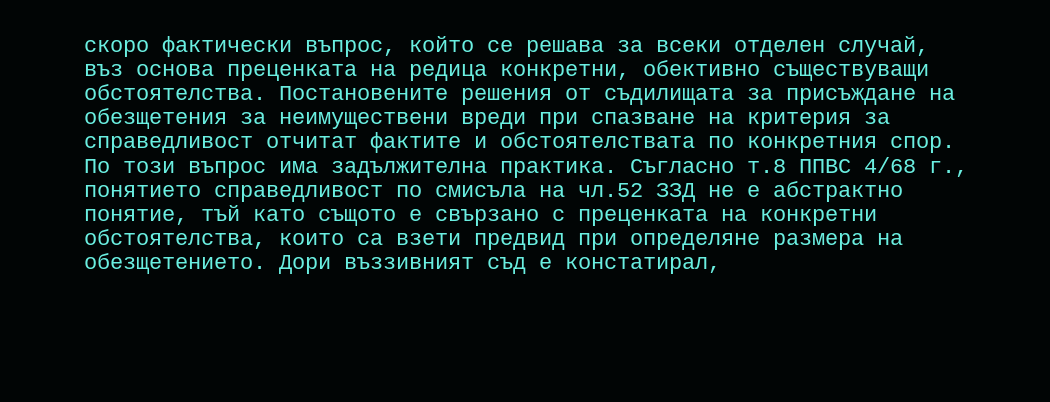скоро фактически въпрос, който се решава за всеки отделен случай, въз основа преценката на редица конкретни, обективно съществуващи обстоятелства. Постановените решения от съдилищата за присъждане на обезщетения за неимуществени вреди при спазване на критерия за справедливост отчитат фактите и обстоятелствата по конкретния спор. По този въпрос има задължителна практика. Съгласно т.8 ППВС 4/68 г., понятието справедливост по смисъла на чл.52 ЗЗД не е абстрактно понятие, тъй като същото е свързано с преценката на конкретни обстоятелства, които са взети предвид при определяне размера на обезщетението. Дори въззивният съд е констатирал,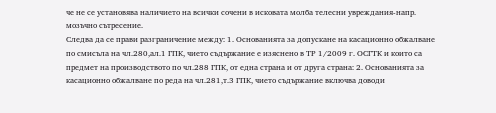че не се установява наличието на всички сочени в исковата молба телесни увреждания-напр. мозъчно сътресение.
Следва да се прави разграничение между: 1. Основанията за допускане на касационно обжалване по смисъла на чл.280,ал.1 ГПК, чието съдържание е изяснено в ТР 1/2009 г. ОСГТК и които са предмет на производството по чл.288 ГПК, от една страна и от друга страна: 2. Основанията за касационно обжалване по реда на чл.281,т.3 ГПК, чието съдържание включва доводи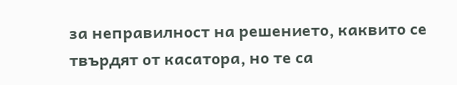за неправилност на решението, каквито се твърдят от касатора, но те са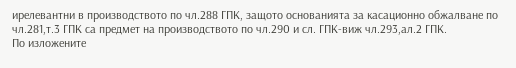ирелевантни в производството по чл.288 ГПК, защото основанията за касационно обжалване по чл.281,т.3 ГПК са предмет на производството по чл.290 и сл. ГПК-виж чл.293,ал.2 ГПК.
По изложените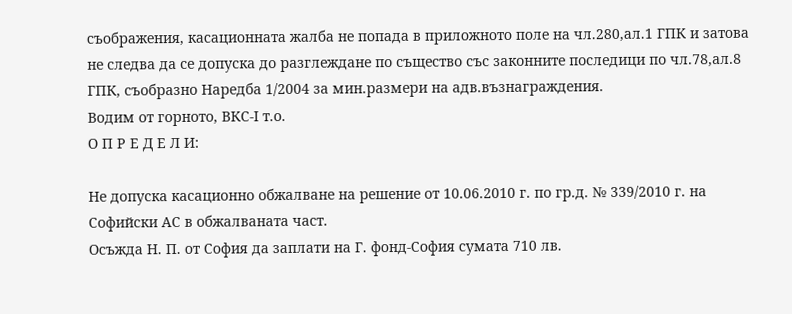съображения, касационната жалба не попада в приложното поле на чл.280,ал.1 ГПК и затова не следва да се допуска до разглеждане по същество със законните последици по чл.78,ал.8 ГПК, съобразно Наредба 1/2004 за мин.размери на адв.възнаграждения.
Водим от горното, ВКС-І т.о.
О П Р Е Д Е Л И:

Не допуска касационно обжалване на решение от 10.06.2010 г. по гр.д. № 339/2010 г. на Софийски АС в обжалваната част.
Осъжда Н. П. от София да заплати на Г. фонд-София сумата 710 лв.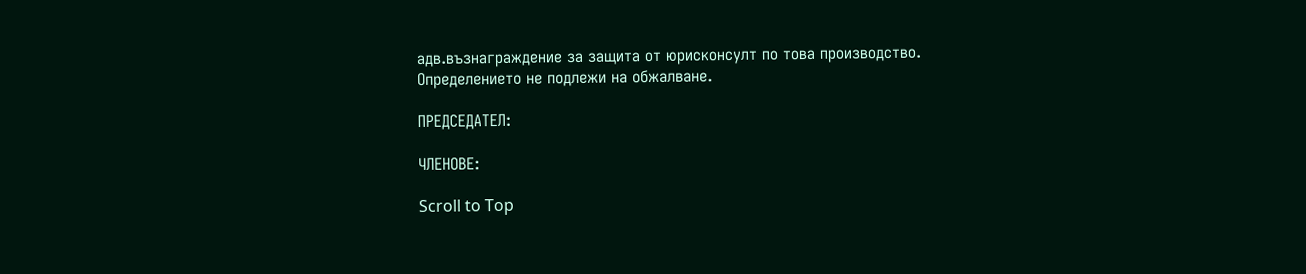адв.възнаграждение за защита от юрисконсулт по това производство.
Определението не подлежи на обжалване.

ПРЕДСЕДАТЕЛ:

ЧЛЕНОВЕ:

Scroll to Top